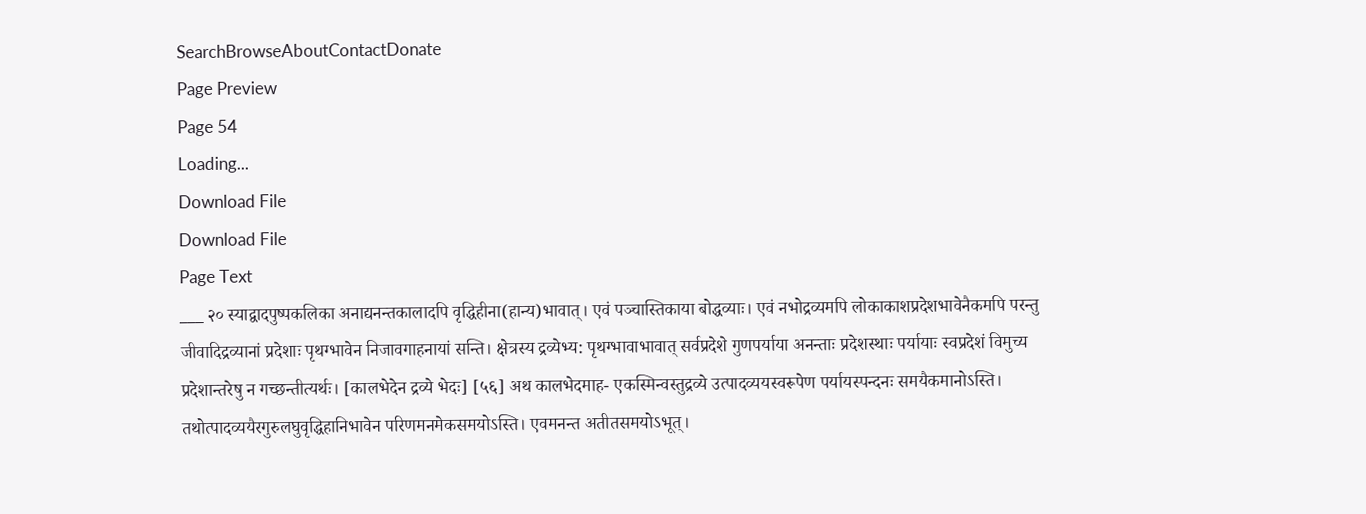SearchBrowseAboutContactDonate
Page Preview
Page 54
Loading...
Download File
Download File
Page Text
___ २० स्याद्वादपुष्पकलिका अनाद्यनन्तकालादपि वृद्धिहीना(हान्य)भावात्। एवं पञ्चास्तिकाया बोद्धव्याः। एवं नभोद्रव्यमपि लोकाकाशप्रदेशभावेनैकमपि परन्तु जीवादिद्रव्यानां प्रदेशाः पृथग्भावेन निजावगाहनायां सन्ति। क्षेत्रस्य द्रव्येभ्य: पृथग्भावाभावात् सर्वप्रदेशे गुणपर्याया अनन्ताः प्रदेशस्थाः पर्यायाः स्वप्रदेशं विमुच्य प्रदेशान्तरेषु न गच्छन्तीत्यर्थः। [कालभेदेन द्रव्ये भेदः] [५६] अथ कालभेदमाह- एकस्मिन्वस्तुद्रव्ये उत्पादव्ययस्वरूपेण पर्यायस्पन्दनः समयैकमानोऽस्ति। तथोत्पादव्ययैरगुरुलघुवृद्धिहानिभावेन परिणमनमेकसमयोऽस्ति। एवमनन्त अतीतसमयोऽभूत्।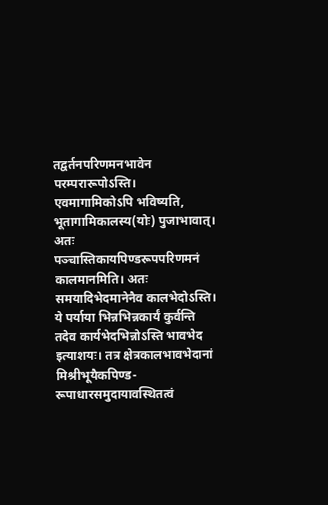तद्वर्तनपरिणमनभावेन परम्परारूपोऽस्ति। एवमागामिकोऽपि भविष्यति, भूतागामिकालस्य(योः) पुजाभावात्। अतः पञ्चास्तिकायपिण्डरूपपरिणमनं कालमानमिति। अतः समयादिभेदमानेनैव कालभेदोऽस्ति। ये पर्याया भिन्नभिन्नकार्यं कुर्वन्ति तदेव कार्यभेदभिन्नोऽस्ति भावभेद इत्याशयः। तत्र क्षेत्रकालभावभेदानां मिश्रीभूयैकपिण्ड-रूपाधारसमुदायावस्थितत्वं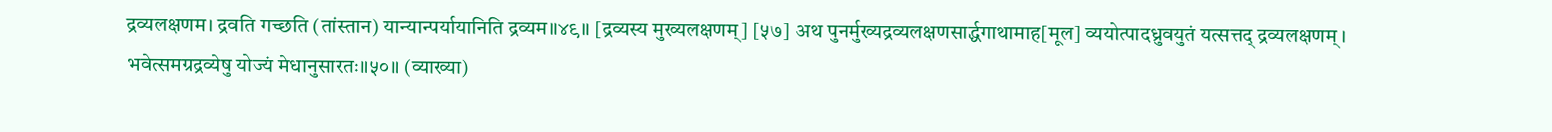द्रव्यलक्षणम। द्रवति गच्छति (तांस्तान) यान्यान्पर्यायानिति द्रव्यम॥४९॥ [द्रव्यस्य मुख्यलक्षणम्] [५७] अथ पुनर्मुख्यद्रव्यलक्षणसार्द्धगाथामाह[मूल] व्ययोत्पादध्रुवयुतं यत्सत्तद् द्रव्यलक्षणम्। भवेत्समग्रद्रव्येषु योज्यं मेधानुसारतः॥५०॥ (व्याख्या)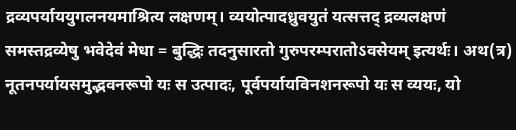द्रव्यपर्याययुगलनयमाश्रित्य लक्षणम्। व्ययोत्पादध्रुवयुतं यत्सत्तद् द्रव्यलक्षणं समस्तद्रव्येषु भवेदेवं मेधा = बुद्धिः तदनुसारतो गुरुपरम्परातोऽवसेयम् इत्यर्थः। अथ(त्र) नूतनपर्यायसमुद्भवनरूपो यः स उत्पादः, पूर्वपर्यायविनशनरूपो यः स व्ययः, यो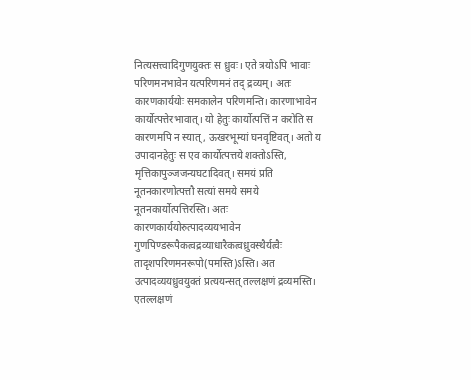नित्यसत्त्वादिगुणयुक्तः स ध्रुवः। एते त्रयोऽपि भावाः परिणमनभावेन यत्परिणमनं तद् द्रव्यम्। अतः कारणकार्ययोः समकालेन परिणमन्ति। कारणाभावेन कार्योत्पत्तेरभावात्। यो हेतुः कार्योत्पत्तिं न करोति स कारणमपि न स्यात्, ऊखरभूम्यां घनवृष्टिवत्। अतो य उपादानहेतुः स एव कार्योत्पत्तये शक्तोऽस्ति, मृत्तिकापुञ्जजन्यघटादिवत्। समयं प्रति नूतनकारणोत्पत्तौ सत्यां समये समये नूतनकार्योत्पत्तिरस्ति। अतः कारणकार्ययोरुत्पादव्ययभावेन गुणपिण्डरूपैकत्वद्रव्याधारैकत्वध्रुवस्थैर्यत्वैः तादृशपरिणमनरूपो(पमस्ति)ऽस्ति। अत उत्पादव्ययध्रुवयुक्तं प्रत्ययन्सत् तल्लक्षणं द्रव्यमस्ति। एतल्लक्षणं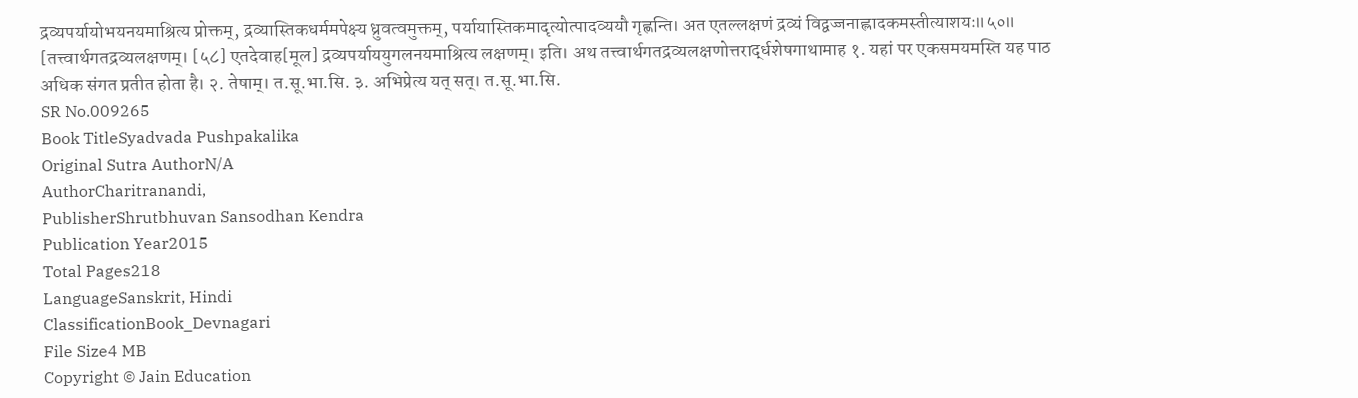द्रव्यपर्यायोभयनयमाश्रित्य प्रोक्तम्, द्रव्यास्तिकधर्ममपेक्ष्य ध्रुवत्वमुक्तम्, पर्यायास्तिकमादृत्योत्पादव्ययौ गृह्णन्ति। अत एतल्लक्षणं द्रव्यं विद्वज्जनाह्लादकमस्तीत्याशयः॥५०॥ [तत्त्वार्थगतद्रव्यलक्षणम्। [५८] एतदेवाह[मूल] द्रव्यपर्याययुगलनयमाश्रित्य लक्षणम्। इति। अथ तत्त्वार्थगतद्रव्यलक्षणोत्तरार्द्धशेषगाथामाह १. यहां पर एकसमयमस्ति यह पाठ अधिक संगत प्रतीत होता है। २. तेषाम्। त.सू.भा.सि. ३. अभिप्रेत्य यत् सत्। त.सू.भा.सि.
SR No.009265
Book TitleSyadvada Pushpakalika
Original Sutra AuthorN/A
AuthorCharitranandi,
PublisherShrutbhuvan Sansodhan Kendra
Publication Year2015
Total Pages218
LanguageSanskrit, Hindi
ClassificationBook_Devnagari
File Size4 MB
Copyright © Jain Education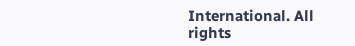International. All rights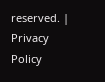reserved. | Privacy Policy